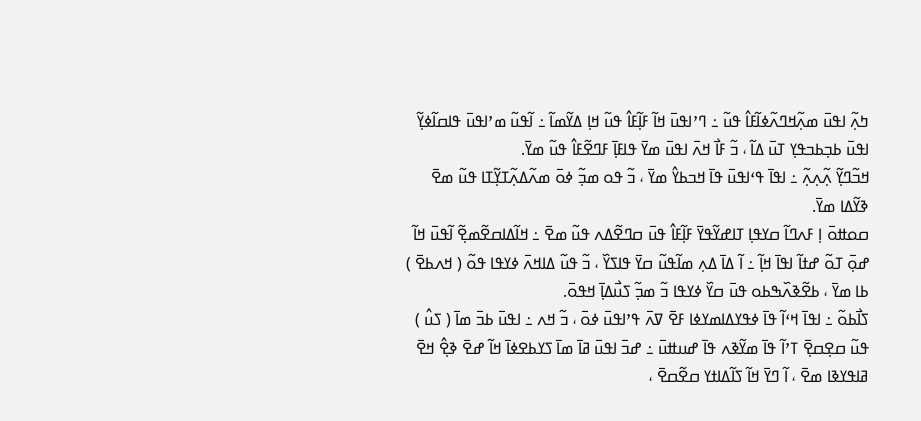ߤߍ߲߬ ߊߟߎ߫ ߘߍ߲߬ߞߣߍ߬ߦߊ߬ߓߊ߮ ߟߎ߬ ߸ ߣߴߊߟߎ߫ ߞߊ߬ ߓߊ߲߬ߓߊ߮ ߟߎ߬ ߞߊ߲ ߡߌ߬ߘߊ߬ ߸ ߊ߬ߟߎ߬ ߘߴߊߟߎ߫ ߟߊߛߊ߬ߦߌ߲߬ ߊߟߎ߫ ߕߏ߲ߕߏߟߌ߲ ߠߎ߫ ߡߊ߬ ، ߏ߬ ߓߊ߯ ߞߍ߫ ߊߟߎ߫ ߘߌ߫ ߟߊߓߊ߲߫ ߓߣߐ߬ߓߊ߮ ߟߎ߬ ߘߌ߫.
ߞߏ߬ߣߌ߲߬ ߍ߲߬ߍ߲ߍ߲߬ ߸ ߊߟߊ߫ ߟߵߊߟߎ߫ ߟߊ߫ ߞߏߕߌ߮ ߘߌ߫ ، ߏ߬ ߟߋ ߘߏ߲߬ ߦߋ߫ ߘߍ߬ߡߍ߲߬ߠߌ߲߬ߠߊ ߟߎ߬ ߘߐ߫ ߢߌ߬ߡߊ ߘߌ߫.
ߛߋߚߋ߫ ߊ߲ ߓߍߣߊ߬ ߛߌߟߊ߲ ߠߊߝߌ߬ߟߌ߫ ߓߊ߲߬ߓߊ߮ ߟߎ߫ ߛߣߐ߬ߡߍ ߟߎ߬ ߘߐ߫ ߸ ߞߊ߬ߡߊߛߐ߬ߘߐ߲߬ ߊ߬ߟߎ߫ ߞߊ߬ ߝߋ߲߫ ߠߋ߬ ߝߙߊ߬ ߊߟߊ߫ ߞߊ߲߬ ߸ ߊ߬ ߡߊ߫ ߡߍ߲ ߘߊ߬ߟߎ߬ ߛߌ߫ ߟߊߖߌ߰ ، ߏ߬ ߟߎ߬ ߡߊߞߍ߫ ߦߌߟߊ ߟߋ߬ ( ߞߍߕߐ߫ ) ߕߊ ߘߌ߫ ، ߕߐ߬ߢߍ߰ߒߕߋ ߟߎ߫ ߛߌ߰ ߦߌߟߊ ߏ߬ ߘߏ߲߬ ߖߎ߯ߡߊ߲߫ ߞߟߋ߫.
ߖߊ߯ߕߋ߬ ߸ ߊߟߊ߫ ߞߵߊ߬ ߟߊ߫ ߦߟߌߡߊߘߌߦߊ ߓߐ߫ ߜߍ߫ ߟߴߊߟߎ߫ ߦߋ߫ ، ߏ߬ ߞߍ ߸ ߊߟߎ߫ ߕߏ߫ ߘߊ߫ ( ߖߎ߮ ) ߟߎ߬ ߛߐ߲ߛߐ߲߫ ߠߴߊ߬ ߟߊ߫ ߘߌ߬ߢߍ ߟߊ߫ ߝߎߚߎ߫ ߸ ߝߏ߫ ߊߟߎ߫ ߥߊ߫ ߘߊ߫ ߖߌߕߐߦߊ߫ ߞߊ߬ ߝߐ߫ ߢߐ߲߮ ߞߐ߫ ߥߊߟߌߢߊ ߘߐ߫ ، ߊ߬ ߣߌ߫ ߞߊ߬ ߖߊ߬ߡߊߙߌ ߛߐ߬ߛߐ߫ ،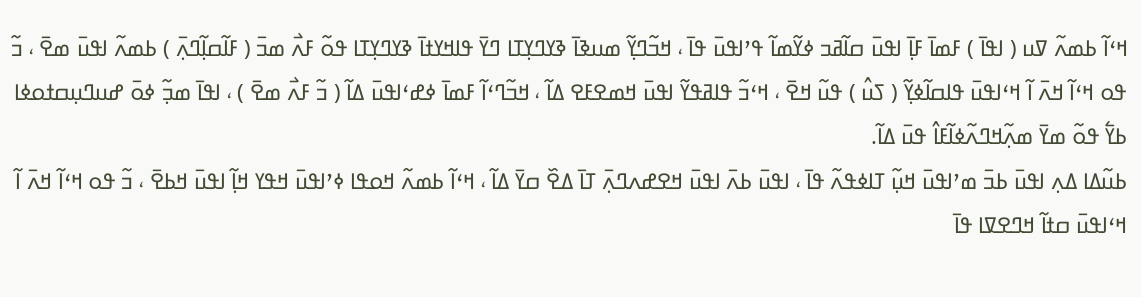ߞߵߊ߬ ߕߘߍ߬ ߜߎ ( ߊߟߊ߫ ) ߓߘߊ߫ ߓߊ߲߫ ߊߟߎ߫ ߛߊ߬ߥߏ ߦߌ߬ߘߊ߬ ߟߴߊߟߎ߫ ߟߊ߫ ، ߞߏ߬ߣߌ߲߬ ߘߎߢߊ߫ ߢߌߣߌ߲ߠߊ ߣߌ߫ ߟߊߞߌߙߊ߫ ߢߌߣߌ߲ߠߊ ߟߋ߬ ߓߍ߯ ߘߏ߫ ( ߓߊ߬ߛߊ߲߬ߣߍ߲߫ ) ߕߘߍ߬ ߊߟߎ߫ ߘߐ߫ ، ߏ߬ ߟߋ ߞߵߊ߬ ߞߍ߫ ߊ߬ ߞߵߊߟߎ߫ ߟߊߛߊ߬ߦߌ߲߬ ( ߖߎ߮ ) ߟߎ߬ ߞߐ߫ ، ߞߵߏ߬ ߟߊߥߟߌ߬ ߊߟߎ߫ ߞߘߐߓߐ ߡߊ߬ ، ߞߏ߬ߣߵߊ߬ ߓߘߊ߫ ߦߝߵߊߟߎ߫ ߡߊ߬ ( ߏ߬ ߓߍ߯ ߘߐ߫ ) ، ߊߟߊ߫ ߘߏ߲߬ ߦߋ߫ ߝߎߣߎ߲ߛߙߋߦߊ ߕߌ߱ ߟߋ߬ ߘߌ߫ ߘߍ߲߬ߞߣߍ߬ߦߊ߬ߓߊ߮ ߟߎ߫ ߡߊ߬.
ߕߎ߬ߡߊ ߡߍ߲ ߊߟߎ߫ ߕߏ߫ ߘߴߊߟߎ߫ ߞߎ߲߬ ߠߊߦߟߍ߬ ߟߊ߫ ، ߊߟߎ߫ ߕߍ߫ ߊߟߎ߫ ߞߐߝߍߣߍ߲߫ ߠߊ߫ ߡߐ߰ ߛߌ߫ ߡߊ߬ ، ߞߵߊ߬ ߕߘߍ߬ ߞߋߟߊ ߦߴߊߟߎ߫ ߞߟߌ ߞߊ߲߬ ߊߟߎ߫ ߞߕߐ߫ ، ߏ߬ ߟߋ ߞߵߊ߬ ߞߍ߫ ߊ߬ ߞߵߊߟߎ߫ ߛߙߊ߬ ߞߣߐߜߊ ߟߊ߫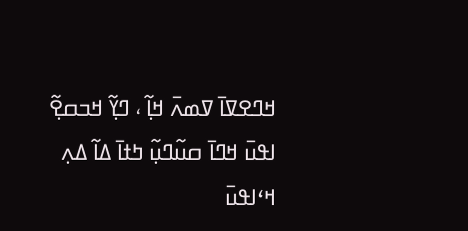ߞߣߐߜߊ߫ ߜߘߍ߫ ߞߊ߲߬ ، ߣߌ߲߬ ߞߏߛߐ߲߬ ߊߟߎ߫ ߞߣߊ߫ ߛߎ߬ߣߎ߲߬ ߤߙߊ߫ ߡߊ߬ ߡߍ߲ ߞߵߊߟߎ߫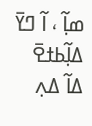ߘߊ߲߬ ، ߊ߬ ߣߌ߫ ߡߊ߲߬ߕߙߐ߫ ߡߊ߬ ߡߍ߲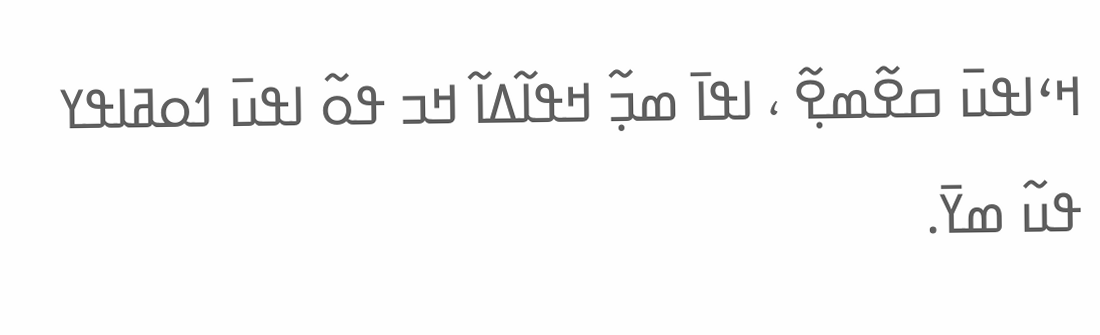ߞߵߊߟߎ߫ ߛߐ߬ߘߐ߲߬ ، ߊߟߊ߫ ߘߏ߲߬ ߞߟߊ߬ߡߊ߬ ߞߏ ߟߋ߬ ߊߟߎ߫ ߗߋߥߊߟߌ ߟߎ߬ ߘߌ߫.